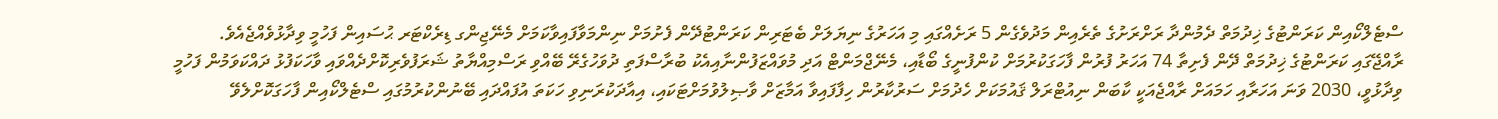ސްޓެލްކޯއިން ކަރަންޓުގެ ޚިދުމަތް ދެމުންދާ ރަށްރަށުގެ ތެރެއިން މަދުވެގެން 5 ރަށެއްގައި މި އަހަރުގެ ނިޔަލަށް ބެޓަރިން ކަރަންޓުދޭން ފެށުމަށް ނިންމަވާފައިވާކަމަށް މެނޭޖިންގ ޑިރެކްޓަރ ޙުސައިން ފަހުމީ ވިދާޅުވެއްޖެއެވެ.
ރާއްޖޭގައި ކަރަންޓުގެ ޚިދުމަތް ދޭން ފެށިތާ 74 އަހަރު ފުރުން ފާހަގަކުރުމަށް ކުންފުނީގެ ބޯޑާއި، މެނޭޖްމަންޓް އަދި މުވައްޒަފުންނާއިއެކު ބުރާސްފަތި ދުވަހުގެރޭ ބޭއްވި ރަސްމިއްޔާތު ޝަރަފުވެރިކޮށްދެއްވައި ވާހަކަފުޅު ދައްކަވަމުން ފަހުމީ ވިދާޅުވީ، 2030 ވަނަ އަހަރާއި ހަމައަށް ރާއްޖެއަކީ ކާބަން ނިއުޓްރަލް ޤައުމަކަށް ހެދުމަށް ސަރުކާރުން ހިފާފައިވާ އަމާޒަށް ވާޞިލުވުމަށްޓަކައި، އިއާދަކުރަނިވި ހަކަތަ އުފައްދައި ބޭނުންކުރުމުގައި ސްޓެލްކޯއިން ފާހަގަކޮށްލެވޭ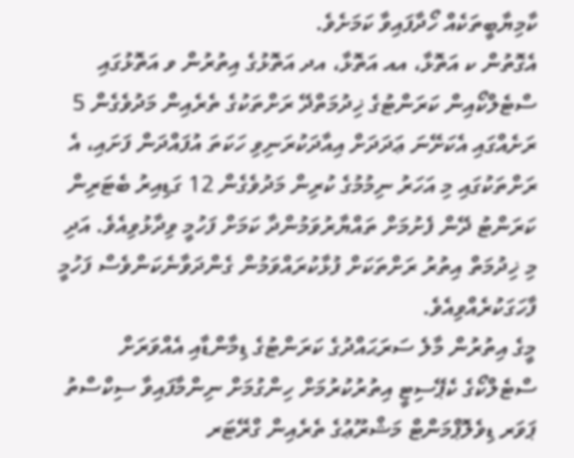ކާމިޔާބީތަކެއް ހޯދާފައިވާ ކަމަށެވެ.
އެގޮތުން ކ އަތޮޅާ، އއ އަތޮޅާ، އދ އަތޮޅުގެ އިތުރުން ވ އަތޮޅުގައި ސްޓެލްކޯއިން ކަރަންޓުގެ ޚިދުމަތްދޭ ރަށްތަކުގެ ތެރެއިން މަދުވެގެން 5 ރަށެއްގައި އެކަށޭނަ ޢަދަދަށް އިއާދަކުރަނިވި ހަކަތަ އުފައްދަން ފަށައި، އެ ރަށްތަކުގައި މި އަހަރު ނިމުމުގެ ކުރިން މަދުވެގެން 12 ގަޑިއިރު ބެޓަރިން ކަރަންޓު ދޭން ފެށުމަށް ތައްޔާރުވަމުންދާ ކަމަށް ފަހުމީ ވިދާޅުވިއެވެ. އަދި މި ޚިދުމަތް އިތުރު ރަށްތަކަށް ފުޅާކުރައްވަމުން ގެންދަވާނެކަންވެސް ފަހުމީ ފާހަގަކުރެއްވިއެވެ.
މީގެ އިތުރުން މާލެ ސަރަޙައްދުގެ ކަރަންޓުގެ ޑިމާންޑާއި އެއްވަރަށް ސްޓެލްކޯގެ ކެޕޭސިޓީ އިތުރުކުރުމަށް ހިންގުމަށް ނިންމާފައިވާ ސިކްސްތު ޕަވަރ ޑިވެލޮޕްމަންޓް މަޝްރޫޢުގެ ތެރެއިން ގްރޭޓަރ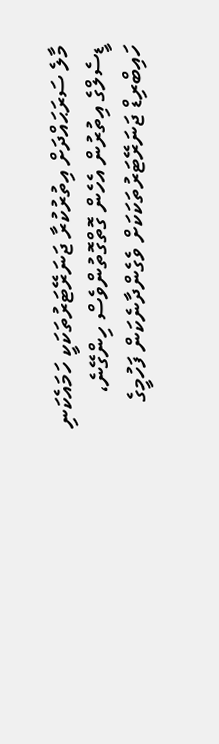މާލެ ސަރަޙައްދަށް އިތުރުކުރާ ޖަނަރޭޓަރުތަކަކީ ހަމައެކަނި ޑީސެލްގެ އިތުރުން އެހެން ގޮތްގޮތުންވެސް ހިންގޭނެ، ހައިބްރިޑް ޖަނަރޭޓަރުތަކަކަށް ވެގެންދާނެކަން ފަހުމީގެ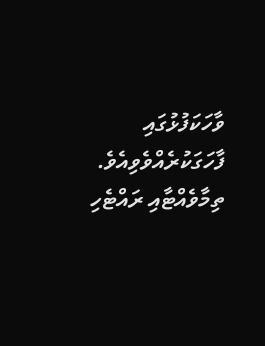ވާހަކަފުޅުގައި ފާހަގަކުރެއްވެވިއެވެ.
ތިމާވެއްޓާއި ރައްޓެހި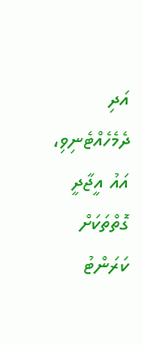އަދި ދެމެހެއްޓެނިވި، އައު އީޖާދީ ގޮތްތަކަށް ކަރަންޓު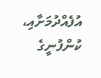އުފެއްދުމަށާއި، ކުންފުނީގެ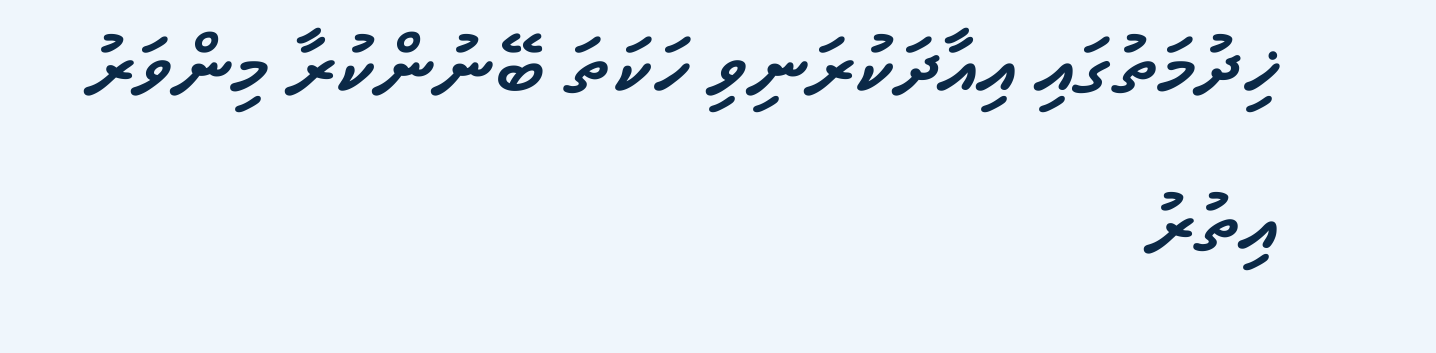ޚިދުމަތުގައި އިއާދަކުރަނިވި ހަކަތަ ބޭނުންކުރާ މިންވަރު އިތުރު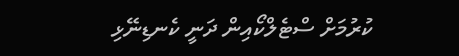ކުރުމަށް ސްޓެލްކޯއިން ދަނީ ކެނޑިނޭޅި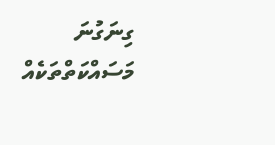ގިނަގުނަ މަސައްކަތްތަކެއް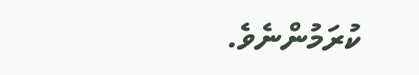ކުރަމުންނެވެ.